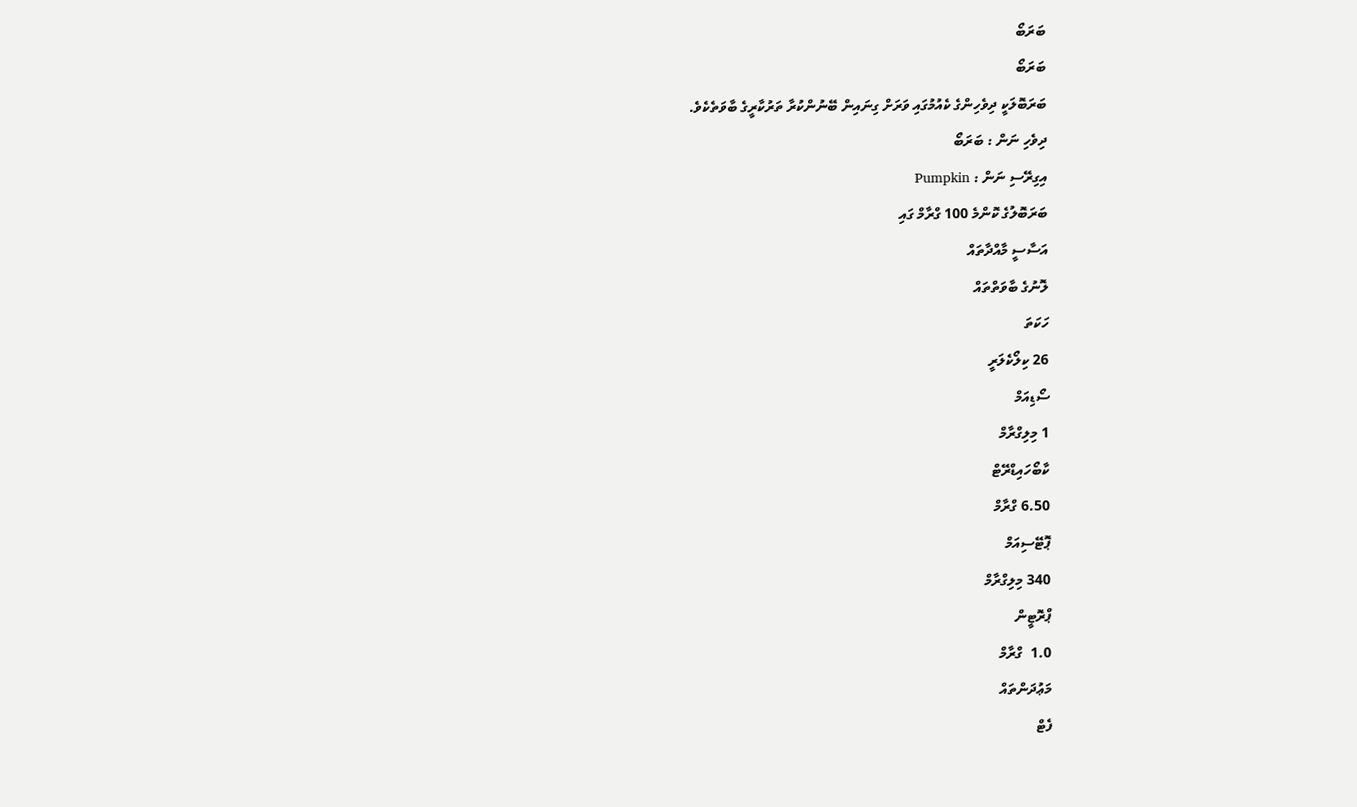ބަރަބޯ
ބަރަބޯ
ބަރަބޮލަކީ ދިވެހިންގެ ކެއުމުގައި ވަރަށް ގިނައިން ބޭނުންކުރާ ތަރުކާރީގެ ބާވަތެކެވެ.
ދިވެހި ނަން : ބަރަބޯ
އިގިރޭސި ނަން : Pumpkin
ބަރަބޮލުގެ ކޮންމެ 100 ގްރާމް ގައި
އަސާސީ މާއްދާތައް
ލޮނުގެ ބާވަތްތައް
ހަކަތަ
26 ކިލޯކެލަރީ
ސޯޑިއަމް
1 މިލިގްރާމް
ކާބޯހައިޑްރޭޓް
6.50 ގްރާމް
ޕޮޓޭސިއަމް
340 މިލިގްރާމް
ޕްރޮޓީން
1.0  ގްރާމް
މަޢުދަންތައް
ފެޓް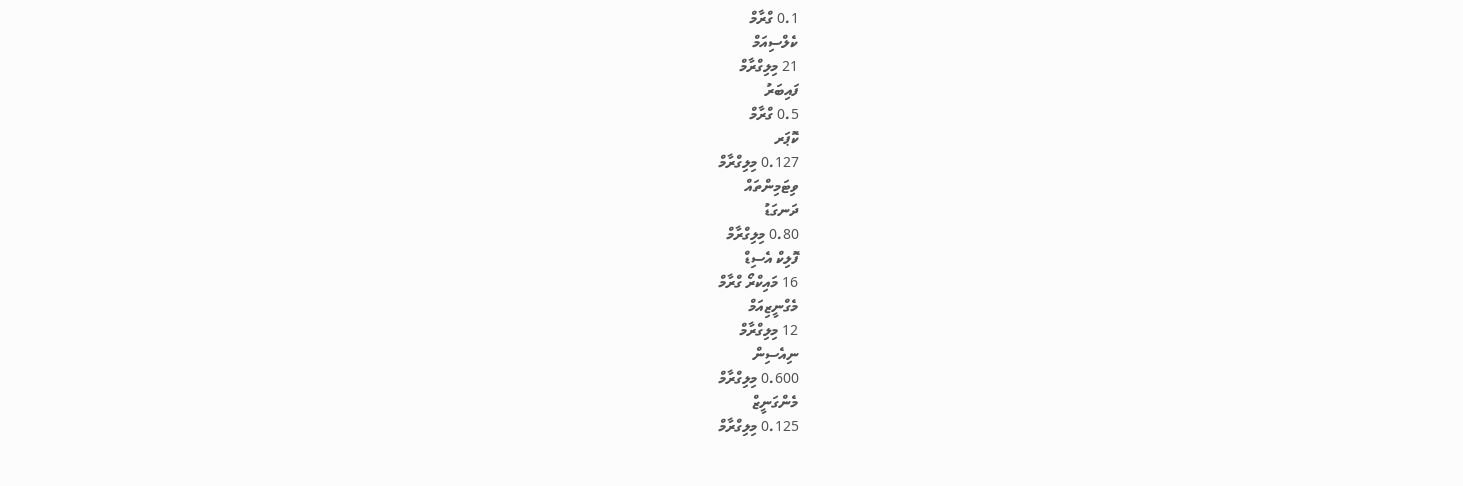0.1 ގްރާމް
ކެލްސިއަމް
21 މިލިގްރާމް
ފައިބަރު
0.5 ގްރާމް
ކޮޕަރ
0.127 މިލިގްރާމް
ވިޓަމިންތައް
ދަނގަޑު
0.80 މިލިގްރާމް
ފޮލިކް އެސިޑް
16 މައިކްރޯ ގްރާމް
މެގްނީޒިއަމް
12 މިލިގްރާމް
ނިއެސިން
0.600 މިލިގްރާމް
މެންގަނީޒް
0.125 މިލިގްރާމް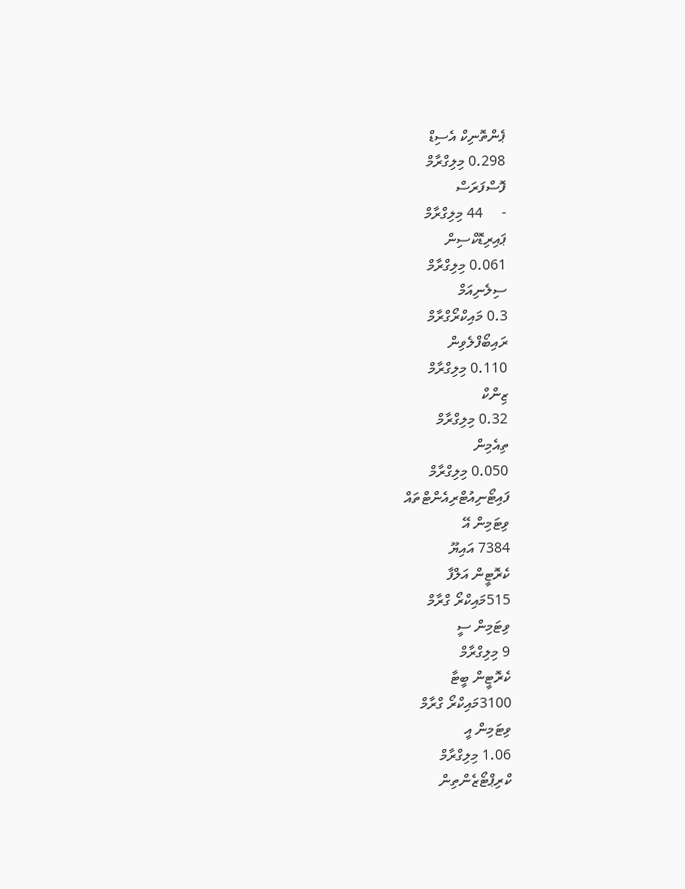ޕެންތޮނިކް އެސިޑް
0.298 މިލިގްރާމް
ފޮސްފަރަސް
-     44 މިލިގްރާމް
ޕައިރިޑޮކްސިން
0.061 މިލިގްރާމް
ސިލެނިއަމް
0.3 މައިކްރޯގްރާމް
ރައިބޯފްލެވިން
0.110 މިލިގްރާމް
ޒިންކް
0.32 މިލިގްރާމް
ތިއެމިން
0.050 މިލިގްރާމް
ފައިޓޯނިއުޓްރިއެންޓްތައް
ވިޓަމިން އޭ
7384 އައިޔޫ
ކެރޮޓީން އަލްފާ
515މައިކްރޯ ގްރާމް
ވިޓަމިން ސީ
9 މިލިގްރާމް
ކެރޮޓީން ބީޓާ
3100މައިކްރޯ ގްރާމް
ވިޓަމިން އީ
1.06 މިލިގްރާމް
ކްރިޕްޓޯޒެންތިން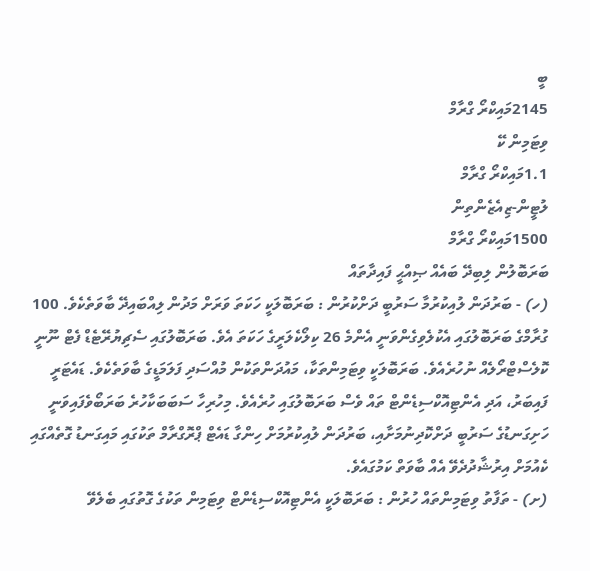ބީ
2145މައިކްރޯ ގްރާމް
ވިޓަމިން ކޭ
1.1މައިކްރޯ ގްރާމް
ލުޓީން-ޒިއެޒެންތިން
1500މައިކްރޯ ގްރާމް
ބަރަބޮލުން ލިބިދޭ ބައެއް ޞިއްޙީ ފައިދާތައް
(ހ) - ބަރުދަން ލުއިކުރުމާ ސަރުބީ ދަށްކުރުން : ބަރަބޮލަކީ ހަކަތަ ވަރަށް މަދުން ލިއްބައިދޭ ބާވަތެކެވެ. 100 ގުރާމްގެ ބަރަބޮލުގައި އެކުލެވިގެންވަނީ އެންމެ 26 ކިލޯކެލަރީގެ ހަކަތަ އެވެ. ބަރަބޮލުގައި ސެޗިޔުރޭޓެޑް ފެޓް ނޫނީ ކޮލެސްޓްރޯލެއް ނުހުރެއެވެ. ބަރަބޮލަކީ ވިޓަމިންތަކާ، މައުދަންތަކުން މުއްސަދި ފަލަމަޑީގެ ބާވަތެކެވެ. ޑައެޓަރީ ފައިބަރު، އަދި އެންޓިއޮކްސިޑެންޓް ތައް ވެސް ބަރަބޮލުގައި ހުރެއެވެ. މިހުރިހާ ސަބަބަކާހުރެ ބަރަބޯވެފައިވަނީ ހަށިގަނޑުގެ ސަރުބީ ދަށްކޮދިނުމަށާއި، ބަރުދަން ލުއިކުރުމަށް ހިންގާ ޑައެޓް ޕްރޮގްރާމް ތަކުގައި މައިގަނޑު ގޮތެއްގައި ކެއުމަށް އިރުޝާދުދެވޭ އެއް ބާވަތް ކަމުގައެވެ.
(ށ) - ތަފާތު ވިޓަމިންތައް ހުރުން : ބަރަބޮލަކީ އެންޓިއޮކްސިޑެންޓް ވިޓަމިން ތަކުގެ ގޮތުގައި ބެލެވޭ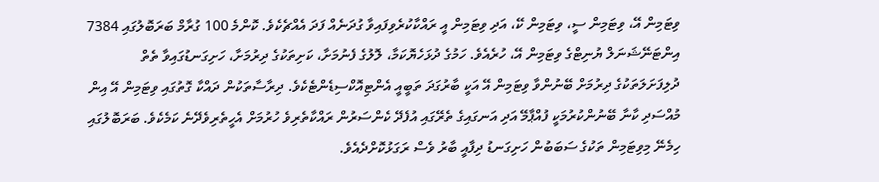ވިޓަމިން އޭ، ވިޓަމިން ސީ، ވިޓަމިން ކޭ، އަދި ވިޓަމިން އީ ރައްކާކުރެވިފައިވާ ގުދަނެއް ފަދަ އެއްޗެކެވެ. ކޮންމެ 100 ގުރާމް ބަރަބޮލުގައި 7384 އިންޓަނޭޝަނަލް ޔުނިޓްގެ ވިޓަމިން އޭ، ހުރެއެވެ. ހަމުގެ ދުޅަހެޔޮކަމާ، ލޮލުގެ ފެނުމަށާ، ކަށިތަކުގެ ދިރުމަށާ، ހަށިގަނޑުގައިވާ ތެތް ދުލިފަށަލަތަކުގެ ދިރުމަށް ބޭނުންވާ ވިޓަމިން އޭ އަކީ ބާރުގަދަ ތަބީއީ އެންޓިއޮކްސިޑެންޓެކެވެ. ދިރާސާތަކުން ދައްކާ ގޮތުގައި ވިޓަމިން އޭ އިން މުއްސަދި ކާނާ ބޭނުންކުރުމަކީ ފުއްޕާމޭ އަދި އަނގައިގެ ތެރޭގައި އުފެދޭ ކެންސަރުން ރައްކާތެރިވެ ހުރުމަށް އެހީތެރިވެދޭނެ ކަމެކެވެ. ބަރަބޮލުގައި ހިމެނޭ މިވިޓަމިން ތަކުގެ ސަބަބުން ހަށިގަނޑު ދިފާއީ ބާރު ވެސް ރަގަޅުކޮށްދެއެވެ.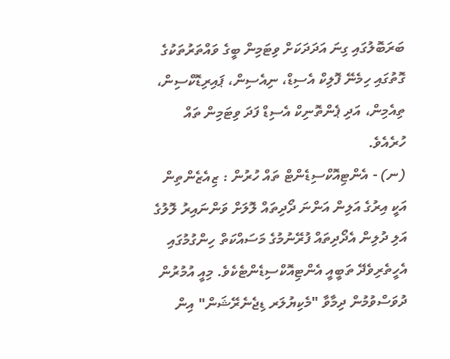ބަރަބޮލުގައި ގިނަ އަދަދަކަށް ވިޓަމިން ބީގެ ވައްތަރުތަކުގެ ގޮތުގައި ހިމެނޭ ފޮލިކް އެސިޑް، ނިއެސިން، ޕައިރިޑޮކްސިން، ތިއެމިން، އަދި ޕެންތޮނިކް އެސިޑް ފަދަ ވިޓަމިން ތައް ހުރެއެވެ.
(ނ) - އެންޓިއޮކްސިޑެންޓް ތައް ހުރުން : ޒިއެޒެންތިން އަކީ އިރުގެ އަލިން އަންނަ ދޯދިތައް ލޮލަށް ވަންނައިރު ލޮލުގެ އަލި ދުލިން އެދޯދިތައް ފުރޭނުމުގެ މަސައްކަތް ހިންގުމުގައި އެހީތެރިވެދޭ ތަބީއީ އެންޓިއޮކްސިޑެންޓެކެވެ. މިއީ އުމުރުން ދުވަސްވުމުން ދިމާވާ "މެކިޔުލަރ ޑިޖެނެރޭޝަން" އިން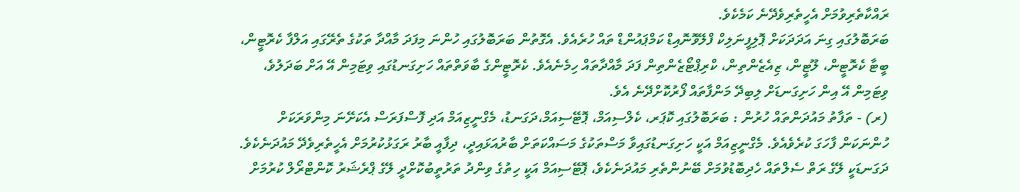ރައްކާތެރިވުމަށް އެހީތެރިވެދޭނެ ކަމެކެވެ.
ބަރަބޮލުގައި ގިނަ އަދަދަކަށް ޕޮލިފީނަލިކް ފްލޭވޮނޮއިޑް ކަމްޕައުންޑް ތައް ހުރެއެވެ. އެގޮތުން ބަރަބޮލުގައި ހުންނަ މިފަދަ މާއްދާ ތަކުގެ ތެރޭގައި އަލްފާ ކެރޮޓީން، ބީޓާ ކެރޮޓީން، ލޫޓީން، ޒިއެޒެންތިން، ކްރިޕްޓޯޒެންތިން ފަދަ މާއްދާތައް ހިމެނެއެވެ. ކެރޮޓީންގެ ބާވަތްތައް ހަށިގަނޑުގައި ވިޓަމިން އޭ އަށް ބަދަލުވެ، ވިޓަމިން އޭ އިން ހަށިގަނޑަށް ލިބިދޭ މަންފާތައް ފޯރުކޮށްދޭނެ އެވެ.
(ރ) - ތަފާތު މައުދަންތައް ހުރުން : ބަރަބޮލުގައި ކޮޕަރ، ކެލްސިއަމް، ޕޮޓޭސިއަމް،ދަގަނޑު، މެގްނީޒިއަމް އަދި ފޮސްފަރަސް އެކަށޭނަ މިންވަރަކަށް ހުންނަކަން ފާހަގަ ކުރެވެއެވެ. މެގްނީޒިއަމް އަކީ ހަށިގަނޑުގައިވާ މަސްތަކުގެ މަސައްކަތަށް ބާރުއަޅައިދީ، ދިފާއީ ބާރު ރަގަޅުކުރުމަށް އެހީތެރިވެދޭ މައުދަނެކެވެ. ދަގަނޑަކީ ލޭގެ ރަތް ސެލްތައް ހެދިބޮޑުވުމަށް ބޭނުންތެރި މައުދަނެކެވެ، ޕޮޓޭސިއަމް އަކީ ހިތުގެ ވިންދު ތަރުތީބުކޮށްދީ ލޭގެ ޕްރެޝަރު ކޮންޓްރޯލް ކުރުމަށް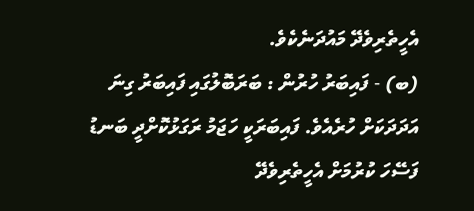އެހީތެރިވެދޭ މައުދަނެކެވެ.
(ބ) - ފައިބަރު ހުރުން : ބަރަބޮލުގައި ފައިބަރު ގިނަ އަދަދަކަށް ހުރެއެވެ. ފައިބަރަކީ ހަޖަމު ރަގަޅުކޮށްދީ ބަނޑު ފަސޭހަ ކުރުމަށް އެހީތެރިވެދޭ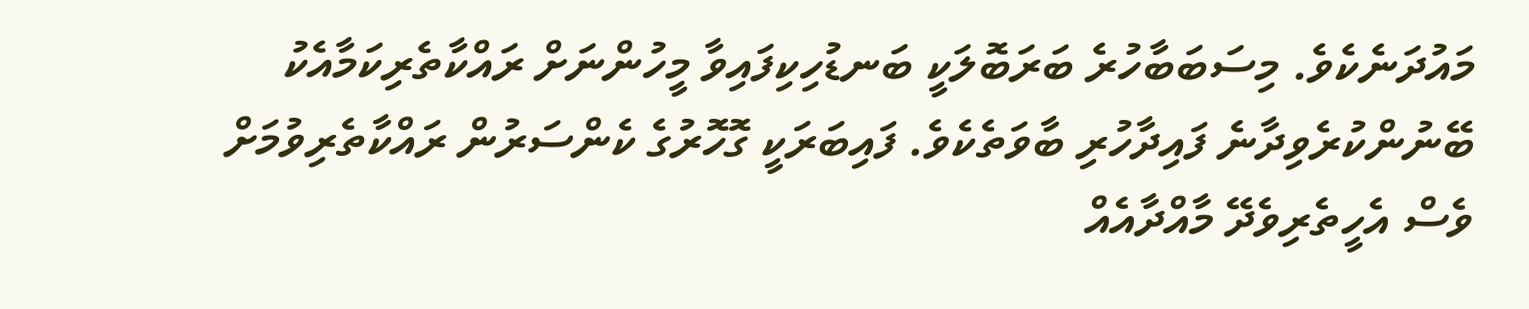މައުދަނެކެވެ. މިސަބަބާހުރެ ބަރަބޮލަކީ ބަނޑުހިކިފައިވާ މީހުންނަށް ރައްކާތެރިކަމާއެކު ބޭނުންކުރެވިދާނެ ފައިދާހުރި ބާވަތެކެވެ. ފައިބަރަކީ ގޮހޮރުގެ ކެންސަރުން ރައްކާތެރިވުމަށް ވެސް އެހީތެރިވެދޭ މާއްދާއެއް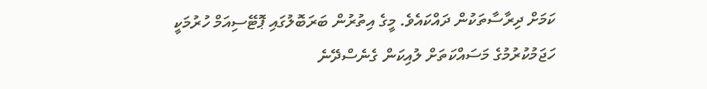ކަމަށް ދިރާސާތަކުން ދައްކައެވެ. މީގެ އިތުރުން ބަރަބޮލުގައި ޕޮޓޭސިއަމް ހުރުމަކީ ހަޖަމުކުރުމުގެ މަސައްކަތަށް ލުއިކަން ގެނެސްދޭނެ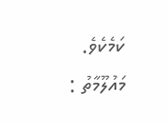ކަމެކެވެ.
މައުލޫމާތު :